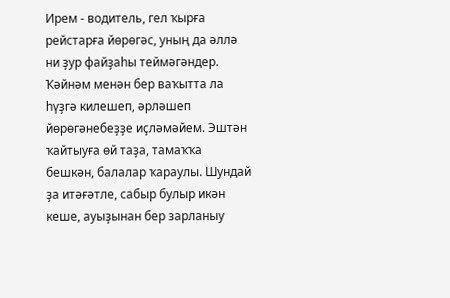Ирем - водитель, гел ҡырға рейстарға йөрөгәс, уның да әллә ни ҙур файҙаһы теймәгәндер. Ҡәйнәм менән бер ваҡытта ла һүҙгә килешеп, әрләшеп йөрөгәнебеҙҙе иҫләмәйем. Эштән ҡайтыуға өй таҙа, тамаҡҡа бешкән, балалар ҡараулы. Шундай ҙа итәғәтле, сабыр булыр икән кеше, ауыҙынан бер зарланыу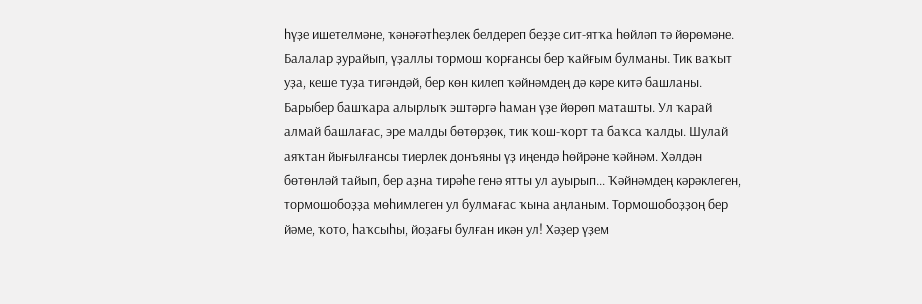һүҙе ишетелмәне, ҡәнәғәтһеҙлек белдереп беҙҙе сит-ятҡа һөйләп тә йөрөмәне. Балалар ҙурайып, үҙаллы тормош ҡорғансы бер ҡайғым булманы. Тик ваҡыт уҙа, кеше туҙа тигәндәй, бер көн килеп ҡәйнәмдең дә кәре китә башланы. Барыбер башҡара алырлыҡ эштәргә һаман үҙе йөрөп маташты. Ул ҡарай алмай башлағас, эре малды бөтөрҙөк, тик ҡош-ҡорт та баҡса ҡалды. Шулай аяҡтан йығылғансы тиерлек донъяны үҙ иңендә һөйрәне ҡәйнәм. Хәлдән бөтөнләй тайып, бер аҙна тирәһе генә ятты ул ауырып... Ҡәйнәмдең кәрәклеген, тормошобоҙҙа мөһимлеген ул булмағас ҡына аңланым. Тормошобоҙҙоң бер йәме, ҡото, һаҡсыһы, йоҙағы булған икән ул! Хәҙер үҙем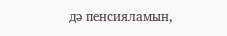дә пенсияламын,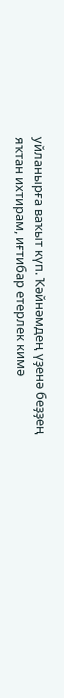уйланырға ваҡыт күп. Ҡәйнәмдең үҙенә беҙҙең яҡтан ихтирам, иғтибар етерлек кимә